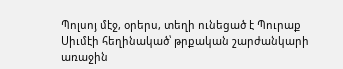Պոլսոյ մէջ, օրերս, տեղի ունեցած է Պուրաք Սիւմէի հեղինակած՝ թրքական շարժանկարի առաջին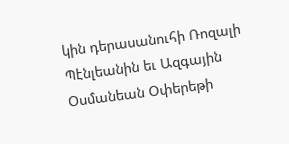կին դերասանուհի Ռոզալի Պէնլեանին եւ Ազգային Օսմանեան Օփերեթի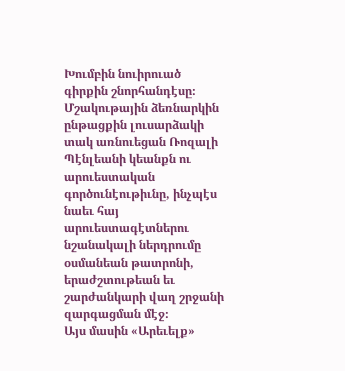Խումբին նուիրուած գիրքին շնորհանդէսը։
Մշակութային ձեռնարկին ընթացքին լուսարձակի տակ առնուեցան Ռոզալի Պէնլեանի կեանքն ու արուեստական գործունէութիւնը, ինչպէս նաեւ հայ արուեստագէտներու նշանակալի ներդրումը օսմանեան թատրոնի, երաժշտութեան եւ շարժանկարի վաղ շրջանի զարգացման մէջ։
Այս մասին «Արեւելք»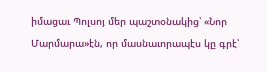իմացաւ Պոլսոյ մեր պաշտօնակից՝ «Նոր Մարմարա»էն, որ մասնաւորապէս կը գրէ՝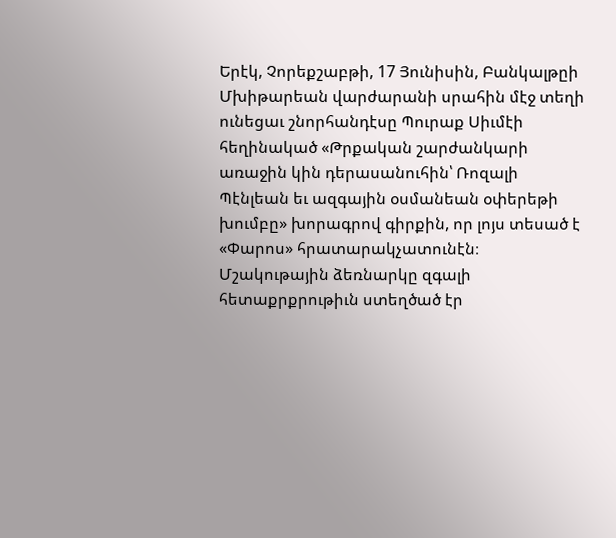Երէկ, Չորեքշաբթի, 17 Յունիսին, Բանկալթըի Մխիթարեան վարժարանի սրահին մէջ տեղի ունեցաւ շնորհանդէսը Պուրաք Սիւմէի հեղինակած «Թրքական շարժանկարի առաջին կին դերասանուհին՝ Ռոզալի Պէնլեան եւ ազգային օսմանեան օփերեթի խումբը» խորագրով գիրքին, որ լոյս տեսած է «Փարոս» հրատարակչատունէն։ Մշակութային ձեռնարկը զգալի հետաքրքրութիւն ստեղծած էր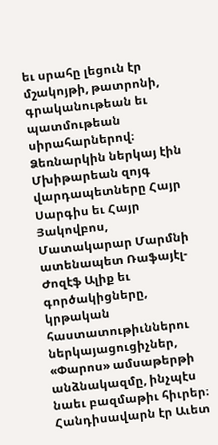եւ սրահը լեցուն էր մշակոյթի, թատրոնի, գրականութեան եւ պատմութեան սիրահարներով։
Ձեռնարկին ներկայ էին Մխիթարեան զոյգ վարդապետները Հայր Սարգիս եւ Հայր Յակովբոս, Մատակարար Մարմնի ատենապետ Ռաֆայէլ-Ժոզէֆ Ալիք եւ գործակիցները, կրթական հաստատութիւններու ներկայացուցիչներ, «Փարոս» ամսաթերթի անձնակազմը, ինչպէս նաեւ բազմաթիւ հիւրեր։
Հանդիսավարն էր Աւետ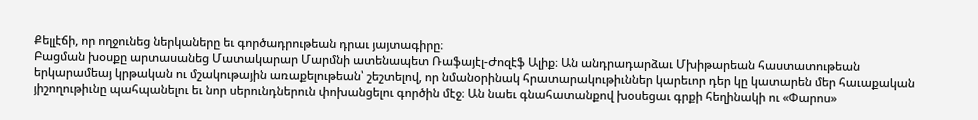Քելլէճի, որ ողջունեց ներկաները եւ գործադրութեան դրաւ յայտագիրը։
Բացման խօսքը արտասանեց Մատակարար Մարմնի ատենապետ Ռաֆայէլ-Ժոզէֆ Ալիք։ Ան անդրադարձաւ Մխիթարեան հաստատութեան երկարամեայ կրթական ու մշակութային առաքելութեան՝ շեշտելով, որ նմանօրինակ հրատարակութիւններ կարեւոր դեր կը կատարեն մեր հաւաքական յիշողութիւնը պահպանելու եւ նոր սերունդներուն փոխանցելու գործին մէջ։ Ան նաեւ գնահատանքով խօսեցաւ գրքի հեղինակի ու «Փարոս»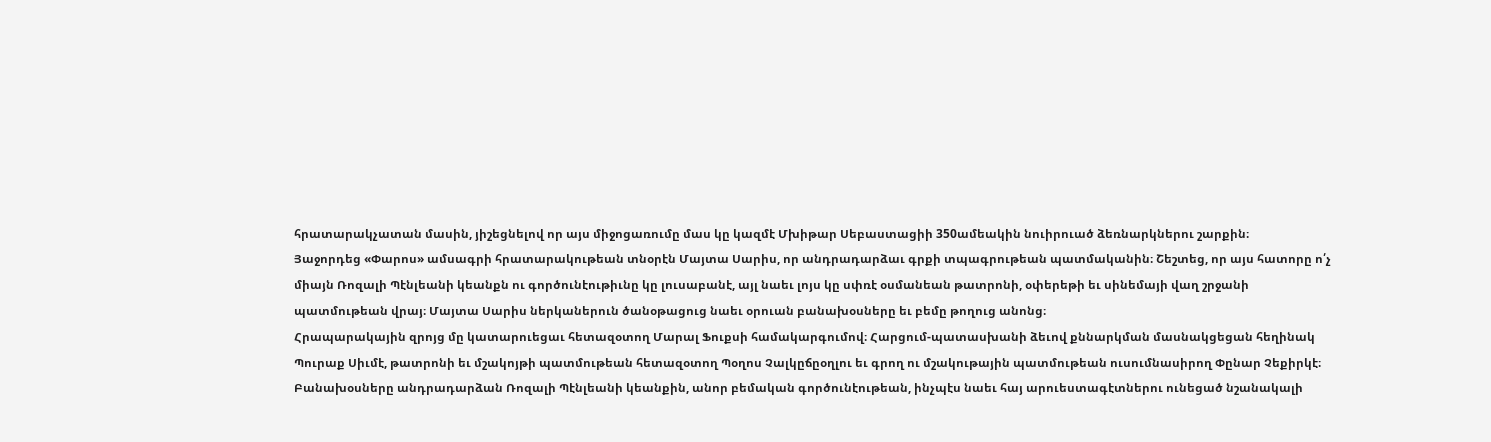հրատարակչատան մասին, յիշեցնելով որ այս միջոցառումը մաս կը կազմէ Մխիթար Սեբաստացիի 350ամեակին նուիրուած ձեռնարկներու շարքին։
Յաջորդեց «Փարոս» ամսագրի հրատարակութեան տնօրէն Մայտա Սարիս, որ անդրադարձաւ գրքի տպագրութեան պատմականին։ Շեշտեց, որ այս հատորը ո՛չ միայն Ռոզալի Պէնլեանի կեանքն ու գործունէութիւնը կը լուսաբանէ, այլ նաեւ լոյս կը սփռէ օսմանեան թատրոնի, օփերեթի եւ սինեմայի վաղ շրջանի պատմութեան վրայ։ Մայտա Սարիս ներկաներուն ծանօթացուց նաեւ օրուան բանախօսները եւ բեմը թողուց անոնց։
Հրապարակային զրոյց մը կատարուեցաւ հետազօտող Մարալ Ֆուքսի համակարգումով։ Հարցում-պատասխանի ձեւով քննարկման մասնակցեցան հեղինակ Պուրաք Սիւմէ, թատրոնի եւ մշակոյթի պատմութեան հետազօտող Պօղոս Չալկըճըօղլու եւ գրող ու մշակութային պատմութեան ուսումնասիրող Փընար Չեքիրկէ։ Բանախօսները անդրադարձան Ռոզալի Պէնլեանի կեանքին, անոր բեմական գործունէութեան, ինչպէս նաեւ հայ արուեստագէտներու ունեցած նշանակալի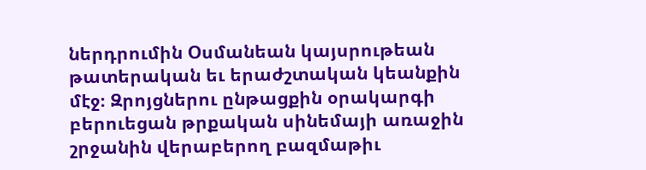ներդրումին Օսմանեան կայսրութեան թատերական եւ երաժշտական կեանքին մէջ։ Զրոյցներու ընթացքին օրակարգի բերուեցան թրքական սինեմայի առաջին շրջանին վերաբերող բազմաթիւ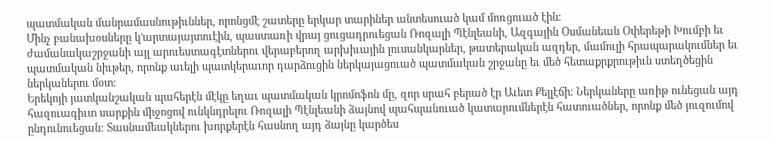պատմական մանրամասնութիւններ, որոնցմէ շատերը երկար տարիներ անտեսուած կամ մոռցուած էին։
Մինչ բանախօսները կ'արտայայտուէին, պաստառի վրայ ցուցադրուեցան Ռոզալի Պէնլեանի, Ազգային Օսմանեան Օփերեթի Խումբի եւ ժամանակաշրջանի այլ արուեստագէտներու վերաբերող արխիւային լուսանկարներ, թատերական ազդեր, մամուլի հրապարակումներ եւ պատմական նիւթեր, որոնք աւելի պատկերաւոր դարձուցին ներկայացուած պատմական շրջանը եւ մեծ հետաքրքրութիւն ստեղծեցին ներկաներու մօտ։
Երեկոյի յատկանշական պահերէն մէկը եղաւ պատմական կրոմոֆոն մը, զոր սրահ բերած էր Աւետ Քելլէճի։ Ներկաները առիթ ունեցան այդ հազուագիւտ սարքին միջոցով ունկնդրելու Ռոզալի Պէնլեանի ձայնով պահպանուած կատարումներէն հատուածներ, որոնք մեծ յուզումով ընդունուեցան։ Տասնամեակներու խորքերէն հասնող այդ ձայնը կարծես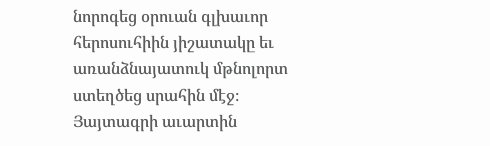նորոգեց օրուան գլխաւոր հերոսուհիին յիշատակը եւ առանձնայատուկ մթնոլորտ ստեղծեց սրահին մէջ։
Յայտագրի աւարտին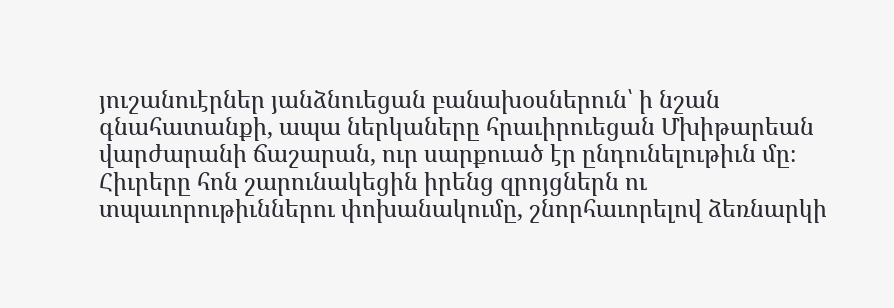յուշանուէրներ յանձնուեցան բանախօսներուն՝ ի նշան գնահատանքի, ապա ներկաները հրաւիրուեցան Մխիթարեան վարժարանի ճաշարան, ուր սարքուած էր ընդունելութիւն մը։ Հիւրերը հոն շարունակեցին իրենց զրոյցներն ու տպաւորութիւններու փոխանակումը, շնորհաւորելով ձեռնարկի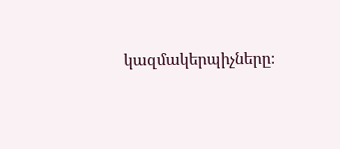կազմակերպիչները։